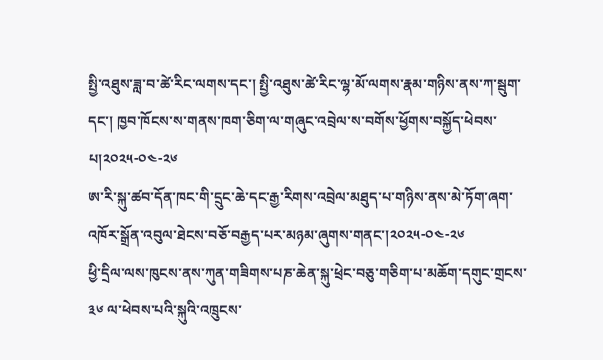སྤྱི་འཐུས་ཟླ་བ་ཚེ་རིང་ལགས་དང་། སྤྱི་འཐུས་ཚེ་རིང་ལྷ་མོ་ལགས་རྣམ་གཉིས་ནས་ཀ་སྦུག་དང་། ཁྱབ་ཁོངས་ས་གནས་ཁག་ཅིག་ལ་གཞུང་འབྲེལ་ས་བགོས་ཕྱོགས་བསྐྱོད་ཕེབས་པ།༢༠༢༥-༠༤-༢༦
ཨ་རི་སྐུ་ཚབ་དོན་ཁང་གི་དྲུང་ཆེ་དང་རྒྱ་རིགས་འབྲེལ་མཐུད་པ་གཉིས་ནས་མེ་ཏོག་ཞག་འཁོར་སྒྲོན་འབུལ་ཐེངས་བཅོ་བརྒྱད་པར་མཉམ་ཞུགས་གནང་།༢༠༢༥-༠༤-༢༦
ཕྱི་དྲིལ་ལས་ཁུངས་ནས་ཀུན་གཟིགས་པཎ་ཆེན་སྐུ་ཕྲེང་བཅུ་གཅིག་པ་མཆོག་དགུང་གྲངས་ ༣༦ ལ་ཕེབས་པའི་སྐུའི་འཁྲུངས་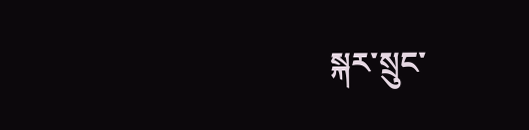སྐར་སྲུང་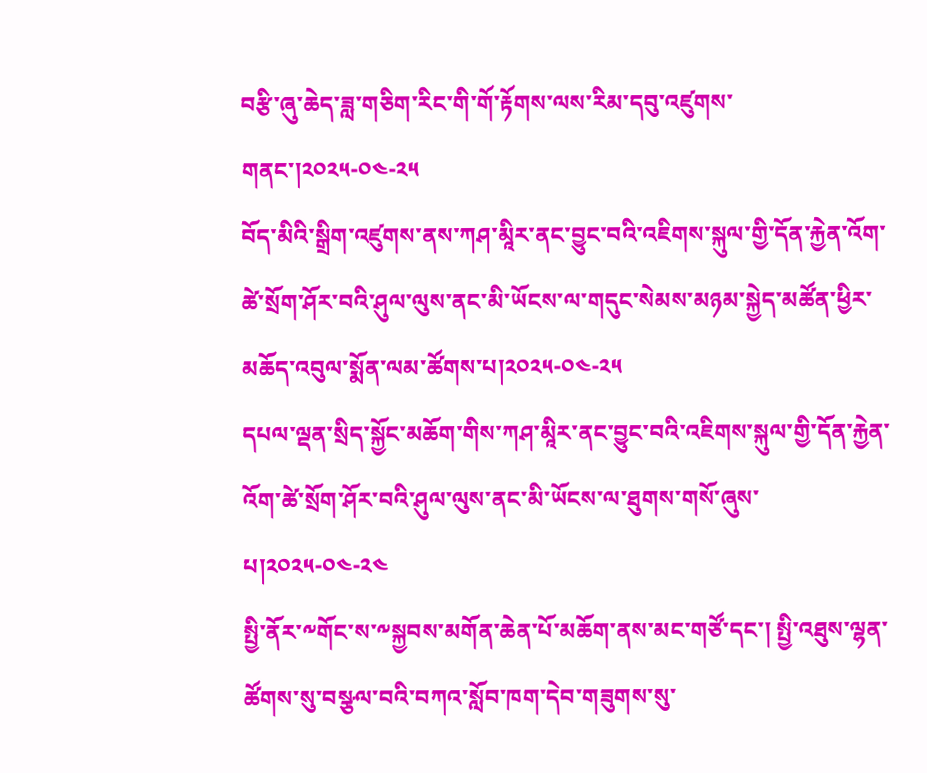བརྩི་ཞུ་ཆེད་ཟླ་གཅིག་རིང་གི་གོ་རྟོགས་ལས་རིམ་དབུ་འཛུགས་གནང་།༢༠༢༥-༠༤-༢༥
བོད་མིའི་སྒྲིག་འཛུགས་ནས་ཀཤ་མཱིར་ནང་བྱུང་བའི་འཇིགས་སྐུལ་གྱི་དོན་རྐྱེན་འོག་ཚེ་སྲོག་ཤོར་བའི་ཤུལ་ལུས་ནང་མི་ཡོངས་ལ་གདུང་སེམས་མཉམ་སྐྱེད་མཚོན་ཕྱིར་མཆོད་འབུལ་སྨོན་ལམ་ཚོགས་པ།༢༠༢༥-༠༤-༢༥
དཔལ་ལྡན་སྲིད་སྐྱོང་མཆོག་གིས་ཀཤ་མཱིར་ནང་བྱུང་བའི་འཇིགས་སྐུལ་གྱི་དོན་རྐྱེན་འོག་ཚེ་སྲོག་ཤོར་བའི་ཤུལ་ལུས་ནང་མི་ཡོངས་ལ་ཐུགས་གསོ་ཞུས་པ།༢༠༢༥-༠༤-༢༤
སྤྱི་ནོར་༸གོང་ས་༸སྐྱབས་མགོན་ཆེན་པོ་མཆོག་ནས་མང་གཙོ་དང་། སྤྱི་འཐུས་ལྷན་ཚོགས་སུ་བསྩལ་བའི་བཀའ་སློབ་ཁག་དེབ་གཟུགས་སུ་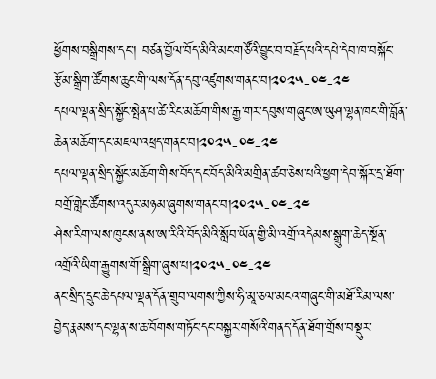ཕྱོགས་བསྒྲིགས་དང་། བཙན་བྱོལ་བོད་མིའི་མང་གཙོའི་བྱུང་བ་བརྗོད་པའི་དཔེ་དེབ་ཁ་བསྐོང་རྩོམ་སྒྲིག་ཚོགས་ཆུང་གི་ལས་དོན་དབུ་འཛུགས་གནང་བ།༢༠༢༥-༠༤-༢༤
དཔལ་ལྡན་སྲིད་སྐྱོང་སྤེན་པ་ཚེ་རིང་མཆོག་གིས་རྒྱ་གར་དབུས་གཞུང་ཨ་ཡུཤ་ལྷན་ཁང་གི་བློན་ཆེན་མཆོག་དང་མཇལ་འཕྲད་གནང་བ།༢༠༢༥-༠༤-༢༤
དཔལ་ལྡན་སྲིད་སྐྱོང་མཆོག་གིས་བོད་དང་བོད་མིའི་མགྲིན་ཚབ་ཅེས་པའི་ཕྱག་དེབ་སྐོར་དྲ་ཐོག་བགྲོ་གླེང་ཚོགས་འདུར་མཉམ་ཞུགས་གནང་བ།༢༠༢༥-༠༤-༢༤
ཤེས་རིག་ལས་ཁུངས་ནས་ཨ་རིའི་བོད་མིའི་སློབ་ཡོན་གྱི་མི་འགྲོ་འདེམས་སྒྲུག་ཆེད་སྔོན་འགྲོའི་ཡིག་རྒྱུགས་གོ་སྒྲིག་ཞུས་པ།༢༠༢༥-༠༤-༢༤
ནང་སྲིད་དྲུང་ཆེ་དཔལ་ལྡན་དོན་གྲུབ་ལགས་ཀྱིས་ཧི་མཱ་ཅལ་མངའ་གཞུང་གི་མཐོ་རིམ་ལས་བྱེད་རྣམས་དང་ལྷན་ས་ཆ་བོགས་གཏོང་དང་བསྐྱར་གསོའི་གནད་དོན་ཐོག་གྲོས་བསྡུར་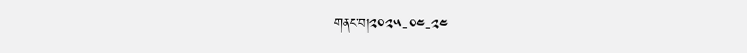གནང་བ།༢༠༢༥-༠༤-༢༤